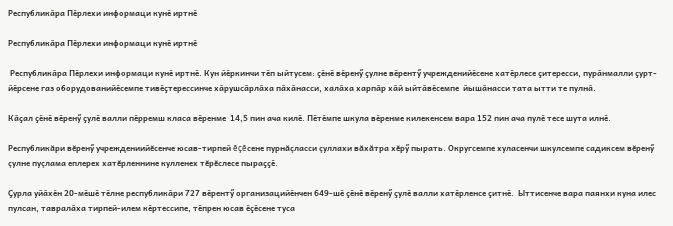Республикӑра Пӗрлехи информаци кунӗ иртнӗ

Республикӑра Пӗрлехи информаци кунӗ иртнӗ

 Республикӑра Пӗрлехи информаци кунӗ иртнӗ. Кун йӗркинчи тӗп ыйтусем: ҫӗнӗ вӗренӳ ҫулне вӗрентӳ учрежденийӗсене хатӗрлесе ҫитересси, пурӑнмалли ҫурт-йӗрсене газ оборудованийӗсемпе тивӗҫтерессинче хӑрушсӑрлӑха пӑхӑнасси, халӑха харпӑр хӑй ыйтӑвӗсемпе  йышӑнасси тата ытти те пулнӑ.

Кӑҫал ҫӗнӗ вӗренӳ ҫулӗ валли пӗрремш класа вӗренме  14,5 пин ача килӗ. Пӗтӗмпе шкула вӗренме килекенсем вара 152 пин ача пулӗ тесе шута илнӗ.

Республикăри вĕренӳ учреждениийĕсенче юсав-тирпей ĕçĕсене пурнăçласси çуллахи вăхăтра хĕрӳ пырать. Округсемпе хуласенчи шкулсемпе садиксем вĕренӳ çулне пуçлама еплерех хатĕрленнине кулленех тĕрĕслесе пыраҫҫӗ.

Ҫурла уйӑхӗн 20-мӗшӗ тӗлне республикӑри 727 вӗрентӳ организацийӗнчен 649-шӗ ҫӗнӗ вӗренӳ ҫулӗ валли хатӗрленсе ҫитнӗ.  Ыттисенче вара паянхи куна илес пулсан, тавралӑха тирпей-илем кӗртессипе, тӗпрен юсав ӗҫӗсене туса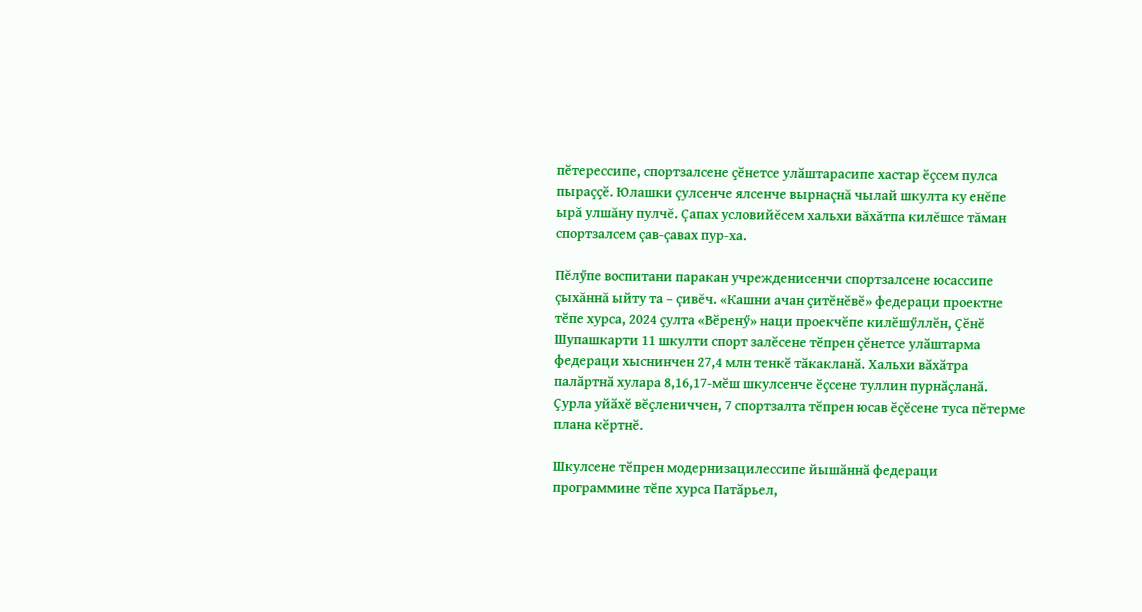пӗтерессипе, спортзалсене ҫӗнетсе улӑштарасипе хастар ӗҫсем пулса пыраҫҫӗ. Юлашки çулсенче ялсенче вырнаçнă чылай шкулта ку енĕпе ырă улшăну пулчĕ. Çапах условийĕсем хальхи вăхăтпа килĕшсе тăман спортзалсем çав-çавах пур-ха.

Пĕлӳпе воспитани паракан учрежденисенчи спортзалсене юсассипе çыхăннă ыйту та – çивĕч. «Кашни ачан ҫитӗнӗвӗ» федераци проектне тӗпе хурса, 2024 ҫулта «Вӗренӳ» наци проекчӗпе килӗшӳллӗн, Ҫӗнӗ Шупашкарти 11 шкулти спорт залӗсене тӗпрен ҫӗнетсе улӑштарма федераци хыснинчен 27,4 млн тенкӗ тӑкакланӑ. Хальхи вӑхӑтра палӑртнӑ хулара 8,16,17-мӗш шкулсенче ӗҫсене туллин пурнӑҫланӑ.  Ҫурла уйӑхӗ вӗҫлениччен, 7 спортзалта тӗпрен юсав ӗҫӗсене туса пӗтерме плана кӗртнӗ.

Шкулсене тӗпрен модернизацилессипе йышӑннӑ федераци программине тӗпе хурса Патӑрьел,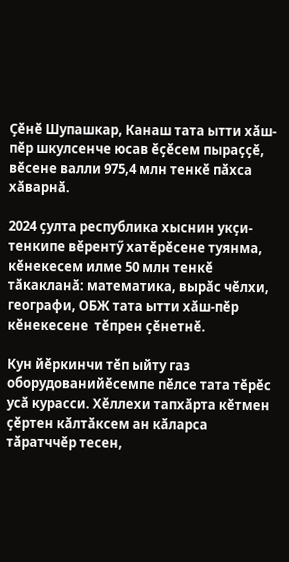Ҫӗнӗ Шупашкар, Канаш тата ытти хӑш-пӗр шкулсенче юсав ӗҫӗсем пыраҫҫӗ, вӗсене валли 975,4 млн тенкӗ пӑхса хӑварнӑ.

2024 ҫулта республика хыснин укҫи-тенкипе вӗрентӳ хатӗрӗсене туянма, кӗнекесем илме 50 млн тенкӗ тӑкакланӑ: математика, вырӑс чӗлхи, географи, ОБЖ тата ытти хӑш-пӗр кӗнекесене  тӗпрен ҫӗнетнӗ.

Кун йӗркинчи тӗп ыйту газ оборудованийӗсемпе пӗлсе тата тӗрӗс усӑ курасси. Хӗллехи тапхӑрта кӗтмен ҫӗртен кӑлтӑксем ан кӑларса тӑратччӗр тесен,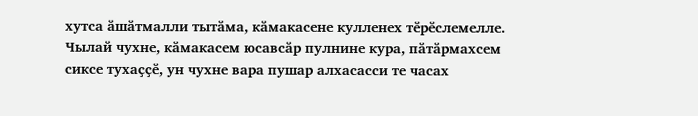хутса ӑшӑтмалли тытӑма, кӑмакасене кулленех тӗрӗслемелле. Чылай чухне, кӑмакасем юсавсӑр пулнине кура, пӑтӑрмахсем сиксе тухаҫҫӗ, ун чухне вара пушар алхасасси те часах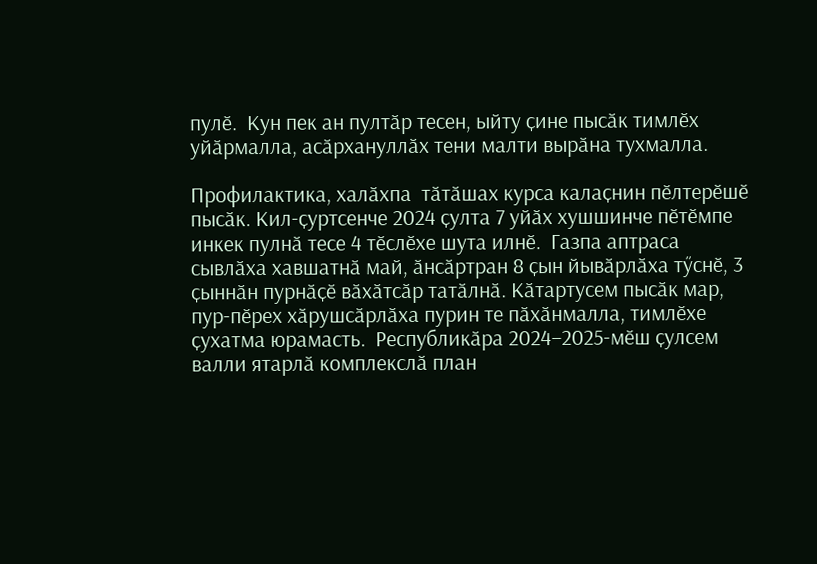пулӗ.  Кун пек ан пултӑр тесен, ыйту ҫине пысӑк тимлӗх уйӑрмалла, асӑрхануллӑх тени малти вырӑна тухмалла.

Профилактика, халӑхпа  тӑтӑшах курса калаҫнин пӗлтерӗшӗ пысӑк. Кил-ҫуртсенче 2024 ҫулта 7 уйӑх хушшинче пӗтӗмпе инкек пулнӑ тесе 4 тӗслӗхе шута илнӗ.  Газпа аптраса сывлӑха хавшатнӑ май, ӑнсӑртран 8 ҫын йывӑрлӑха тӳснӗ, 3 ҫыннӑн пурнӑҫӗ вӑхӑтсӑр татӑлнӑ. Кӑтартусем пысӑк мар, пур-пӗрех хӑрушсӑрлӑха пурин те пӑхӑнмалла, тимлӗхе ҫухатма юрамасть.  Республикӑра 2024–2025-мӗш ҫулсем валли ятарлӑ комплекслӑ план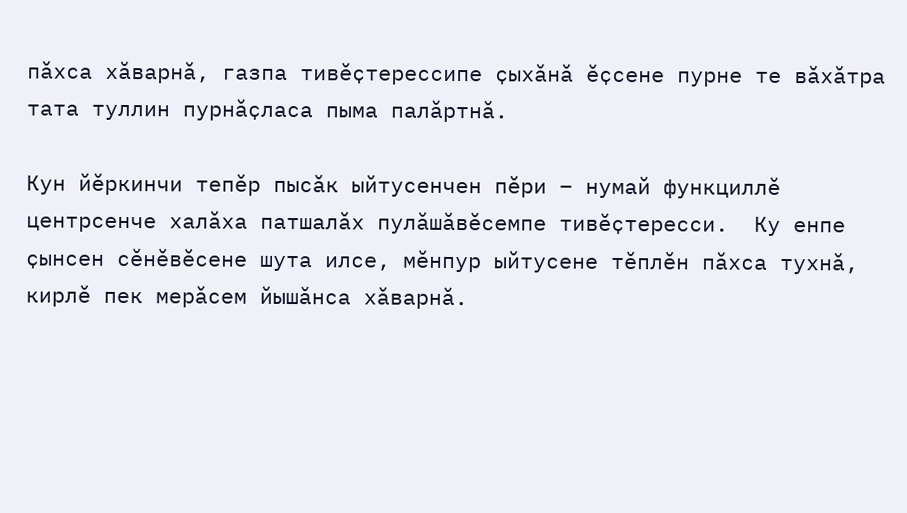пӑхса хӑварнӑ, газпа тивӗҫтерессипе ҫыхӑнӑ ӗҫсене пурне те вӑхӑтра тата туллин пурнӑҫласа пыма палӑртнӑ.

Кун йӗркинчи тепӗр пысӑк ыйтусенчен пӗри – нумай функциллӗ центрсенче халӑха патшалӑх пулӑшӑвӗсемпе тивӗҫтересси.  Ку енпе ҫынсен сӗнӗвӗсене шута илсе, мӗнпур ыйтусене тӗплӗн пӑхса тухнӑ, кирлӗ пек мерӑсем йышӑнса хӑварнӑ.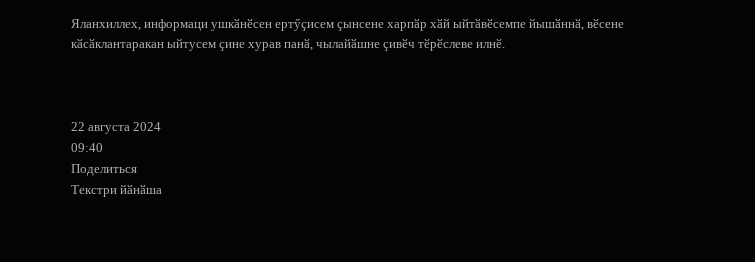Яланхиллех, информаци ушкӑнӗсен ертӳҫисем ҫынсене харпӑр хӑй ыйтӑвӗсемпе йышӑннӑ, вӗсене кӑсӑклантаракан ыйтусем ҫине хурав панӑ, чылайӑшне ҫивӗч тӗрӗслеве илнӗ.



22 августа 2024
09:40
Поделиться
Текстри йӑнӑша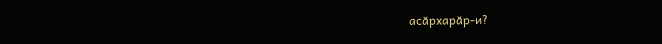асӑрхарӑр-и?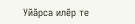Уйӑрса илӗр те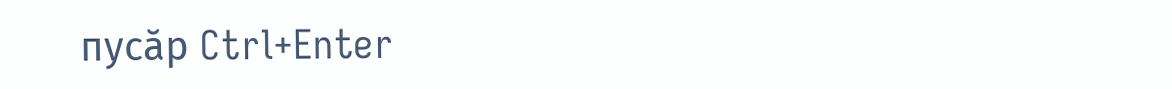пусӑр Ctrl+Enter